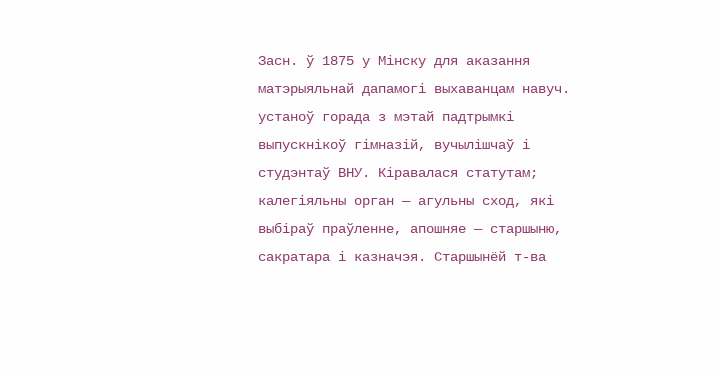Засн. ў 1875 у Мінску для аказання матэрыяльнай дапамогі выхаванцам навуч. устаноў горада з мэтай падтрымкі выпускнікоў гімназій, вучылішчаў і студэнтаў ВНУ. Кіравалася статутам; калегіяльны орган — агульны сход, які выбіраў праўленне, апошняе — старшыню, сакратара і казначэя. Старшынёй т-ва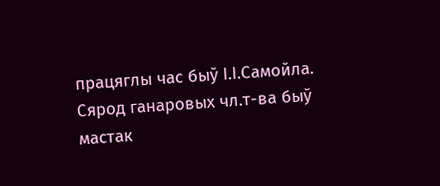працяглы час быў І.І.Самойла. Сярод ганаровых чл.т-ва быў мастак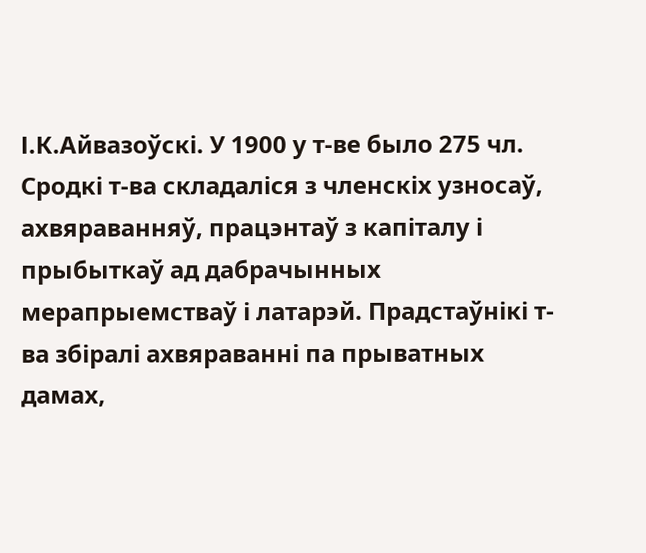І.К.Айвазоўскі. У 1900 у т-ве было 275 чл. Сродкі т-ва складаліся з членскіх узносаў, ахвяраванняў, працэнтаў з капіталу і прыбыткаў ад дабрачынных мерапрыемстваў і латарэй. Прадстаўнікі т-ва збіралі ахвяраванні па прыватных дамах,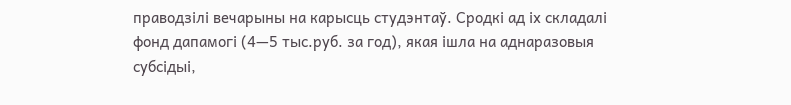праводзілі вечарыны на карысць студэнтаў. Сродкі ад іх складалі фонд дапамогі (4—5 тыс.руб. за год), якая ішла на аднаразовыя субсідыі,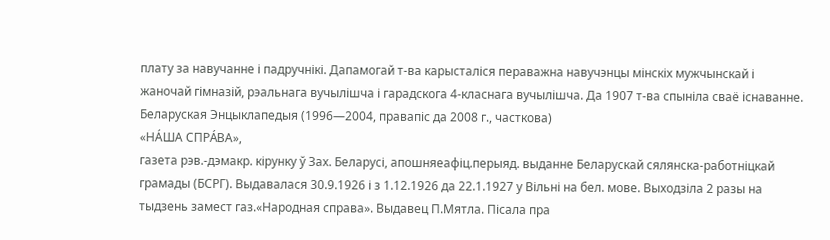плату за навучанне і падручнікі. Дапамогай т-ва карысталіся пераважна навучэнцы мінскіх мужчынскай і жаночай гімназій, рэальнага вучылішча і гарадскога 4-класнага вучылішча. Да 1907 т-ва спыніла сваё існаванне.
Беларуская Энцыклапедыя (1996—2004, правапіс да 2008 г., часткова)
«НА́ША СПРА́ВА»,
газета рэв.-дэмакр. кірунку ў Зах. Беларусі, апошняеафіц.перыяд. выданне Беларускай сялянска-работніцкай грамады (БСРГ). Выдавалася 30.9.1926 і з 1.12.1926 да 22.1.1927 у Вільні на бел. мове. Выходзіла 2 разы на тыдзень замест газ.«Народная справа». Выдавец П.Мятла. Пісала пра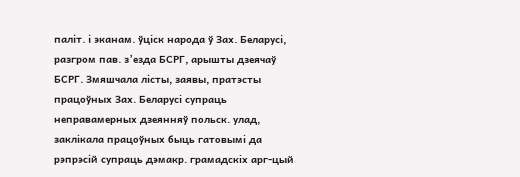паліт. і эканам. ўціск народа ў Зах. Беларусі, разгром пав. з’езда БСРГ, арышты дзеячаў БСРГ. Змяшчала лісты, заявы, пратэсты працоўных Зах. Беларусі супраць неправамерных дзеянняў польск. улад, заклікала працоўных быць гатовымі да рэпрэсій супраць дэмакр. грамадскіх арг-цый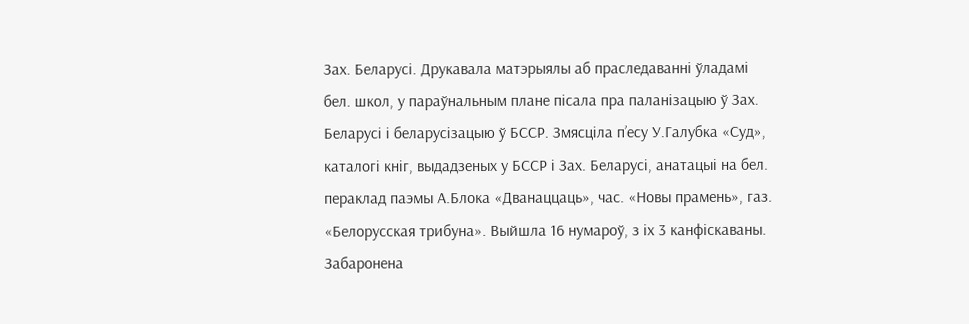Зах. Беларусі. Друкавала матэрыялы аб праследаванні ўладамі бел. школ, у параўнальным плане пісала пра паланізацыю ў Зах. Беларусі і беларусізацыю ў БССР. Змясціла п’есу У.Галубка «Суд», каталогі кніг, выдадзеных у БССР і Зах. Беларусі, анатацыі на бел. пераклад паэмы А.Блока «Дванаццаць», час. «Новы прамень», газ. «Белорусская трибуна». Выйшла 16 нумароў, з іх 3 канфіскаваны. Забаронена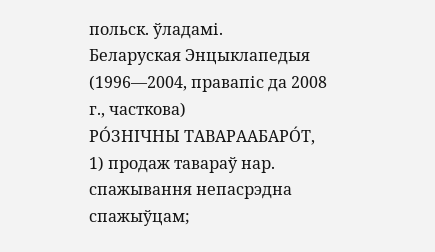польск. ўладамі.
Беларуская Энцыклапедыя (1996—2004, правапіс да 2008 г., часткова)
РО́ЗНІЧНЫ ТАВАРААБАРО́Т,
1) продаж тавараў нар. спажывання непасрэдна спажыўцам;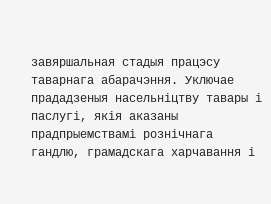завяршальная стадыя працэсу таварнага абарачэння. Уключае прададзеныя насельніцтву тавары і паслугі, якія аказаны прадпрыемствамі рознічнага гандлю, грамадскага харчавання і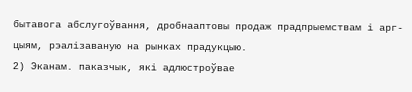бытавога абслугоўвання, дробнааптовы продаж прадпрыемствам і арг-цыям, рэалізаваную на рынках прадукцыю.
2) Эканам. паказчык, які адлюстроўвае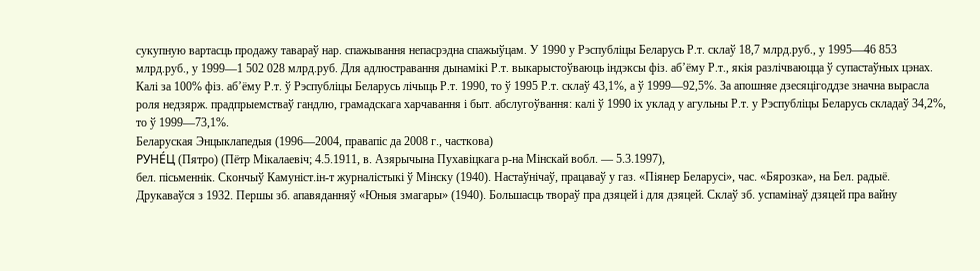сукупную вартасць продажу тавараў нар. спажывання непасрэдна спажыўцам. У 1990 у Рэспубліцы Беларусь Р.т. склаў 18,7 млрд.руб., у 1995—46 853 млрд.руб., у 1999—1 502 028 млрд.руб. Для адлюстравання дынамікі Р.т. выкарыстоўваюць індэксы фіз. аб’ёму Р.т., якія разлічваюцца ў супастаўных цэнах. Калі за 100% фіз. аб’ёму Р.т. ў Рэспубліцы Беларусь лічыць Р.т. 1990, то ў 1995 Р.т. склаў 43,1%, а ў 1999—92,5%. За апошняе дзесяцігоддзе значна вырасла роля недзярж. прадпрыемстваў гандлю, грамадскага харчавання і быт. абслугоўвання: калі ў 1990 іх уклад у агульны Р.т. у Рэспубліцы Беларусь складаў 34,2%, то ў 1999—73,1%.
Беларуская Энцыклапедыя (1996—2004, правапіс да 2008 г., часткова)
РУНЕ́Ц (Пятро) (Пётр Мікалаевіч; 4.5.1911, в. Азярычына Пухавіцкага р-на Мінскай вобл. — 5.3.1997),
бел. пісьменнік. Скончыў Камуніст.ін-т журналістыкі ў Мінску (1940). Настаўнічаў, працаваў у газ. «Піянер Беларусі», час. «Бярозка», на Бел. радыё. Друкаваўся з 1932. Першы зб. апавяданняў «Юныя змагары» (1940). Большасць твораў пра дзяцей і для дзяцей. Склаў зб. успамінаў дзяцей пра вайну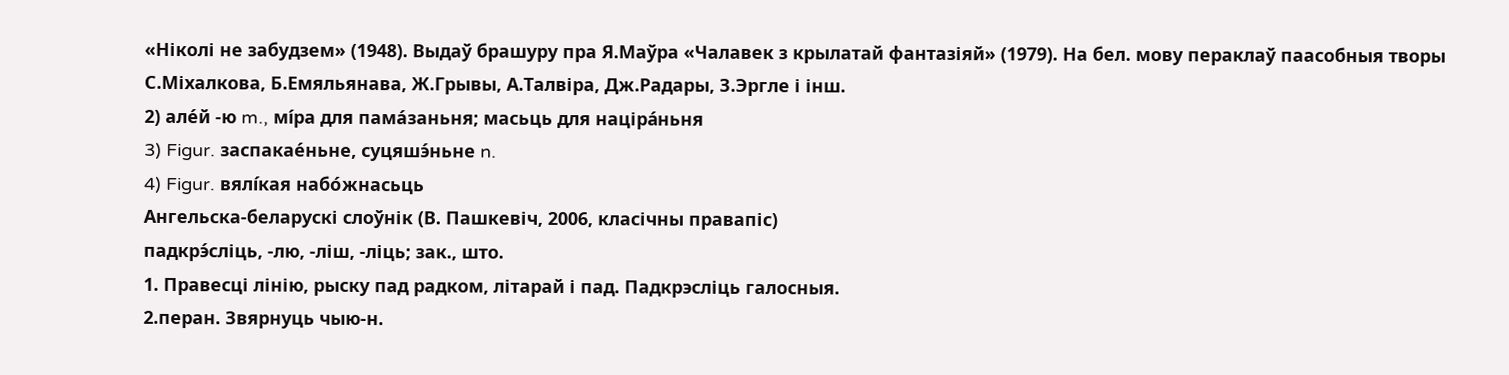«Ніколі не забудзем» (1948). Выдаў брашуру пра Я.Маўра «Чалавек з крылатай фантазіяй» (1979). На бел. мову пераклаў паасобныя творы С.Міхалкова, Б.Емяльянава, Ж.Грывы, А.Талвіра, Дж.Радары, З.Эргле і інш.
2) але́й -ю m., мі́ра для пама́заньня; масьць для націра́ньня
3) Figur. заспакае́ньне, суцяшэ́ньне n.
4) Figur. вялі́кая набо́жнасьць
Ангельска-беларускі слоўнік (В. Пашкевіч, 2006, класічны правапіс)
падкрэ́сліць, ‑лю, ‑ліш, ‑ліць; зак., што.
1. Правесці лінію, рыску пад радком, літарай і пад. Падкрэсліць галосныя.
2.перан. Звярнуць чыю‑н.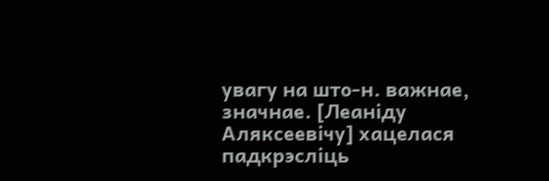увагу на што‑н. важнае, значнае. [Леаніду Аляксеевічу] хацелася падкрэсліць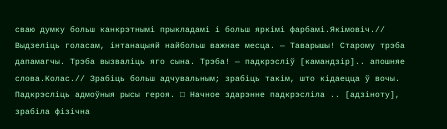сваю думку больш канкрэтнымі прыкладамі і больш яркімі фарбамі.Якімовіч.// Выдзеліць голасам, інтанацыяй найбольш важнае месца. — Таварышы! Старому трэба дапамагчы. Трэба вызваліць яго сына. Трэба! — падкрэсліў [камандзір].. апошняе слова.Колас.// Зрабіць больш адчувальным; зрабіць такім, што кідаецца ў вочы. Падкрэсліць адмоўныя рысы героя. □ Начное здарэнне падкрэсліла .. [адзіноту], зрабіла фізічна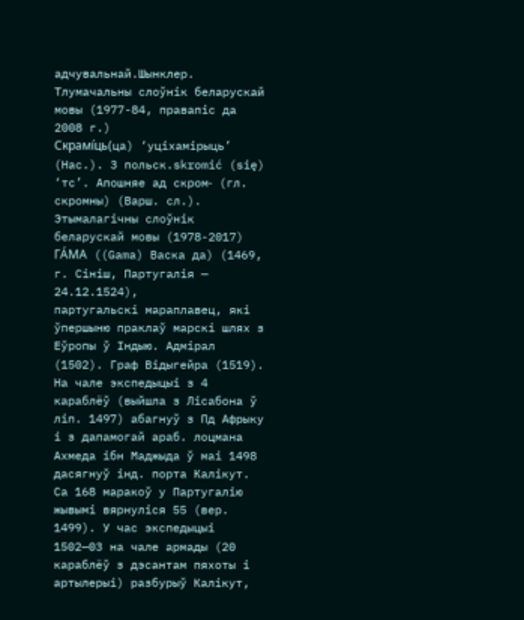адчувальнай.Шынклер.
Тлумачальны слоўнік беларускай мовы (1977-84, правапіс да 2008 г.)
Скрамі́ць(ца) ‘уціхамірыць’ (Нас.). З польск.skromić (się) ‘тс’. Апошняе ад скром‑ (гл. скромны) (Варш. сл.).
Этымалагічны слоўнік беларускай мовы (1978-2017)
ГА́МА ((Gama) Васка да) (1469, г. Сініш, Партугалія — 24.12.1524),
партугальскі мараплавец, які ўпершыню праклаў марскі шлях з Еўропы ў Індыю. Адмірал (1502). Граф Відыгейра (1519). На чале экспедыцыі з 4 караблёў (выйшла з Лісабона ў ліп. 1497) абагнуў з Пд Афрыку і з дапамогай араб. лоцмана Ахмеда ібн Маджыда ў маі 1498 дасягнуў інд. порта Калікут. Са 168 маракоў у Партугалію жывымі вярнуліся 55 (вер. 1499). У час экспедыцыі 1502—03 на чале армады (20 караблёў з дэсантам пяхоты і артылерыі) разбурыў Калікут,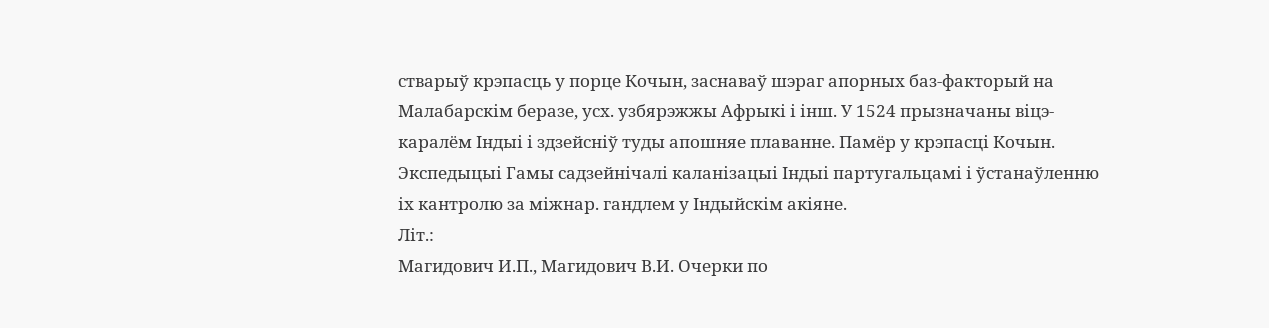стварыў крэпасць у порце Кочын, заснаваў шэраг апорных баз-факторый на Малабарскім беразе, усх. узбярэжжы Афрыкі і інш. У 1524 прызначаны віцэ-каралём Індыі і здзейсніў туды апошняе плаванне. Памёр у крэпасці Кочын. Экспедыцыі Гамы садзейнічалі каланізацыі Індыі партугальцамі і ўстанаўленню іх кантролю за міжнар. гандлем у Індыйскім акіяне.
Літ.:
Магидович И.П., Магидович В.И. Очерки по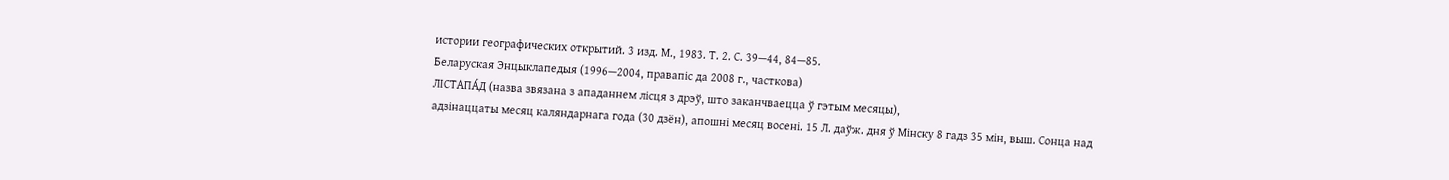истории географических открытий. 3 изд. М., 1983. Т. 2. С. 39—44, 84—85.
Беларуская Энцыклапедыя (1996—2004, правапіс да 2008 г., часткова)
ЛІСТАПА́Д (назва звязана з ападаннем лісця з дрэў, што заканчваецца ў гэтым месяцы),
адзінаццаты месяц каляндарнага года (30 дзён), апошні месяц восені. 15 Л. даўж. дня ў Мінску 8 гадз 35 мін, выш. Сонца над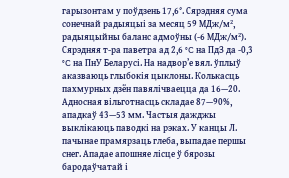гарызонтам у поўдзень 17,6°. Сярэдняя сума сонечнай радыяцыі за месяц 59 МДж/м², радыяцыйны баланс адмоўны (-6 МДж/м²). Сярэдняя т-ра паветра ад 2,6 °C на ПдЗ да -0,3 °C на ПнУ Беларусі. На надвор’е вял. ўплыў аказваюць глыбокія цыклоны. Колькасць пахмурных дзён павялічваецца да 16—20. Адносная вільготнасць складае 87—90%, ападкаў 43—53 мм. Частыя дажджы выклікаюць паводкі на рэках. У канцы Л. пачынае прамярзаць глеба, выпадае першы снег. Ападае апошняе лісце ў бярозы бародаўчатай і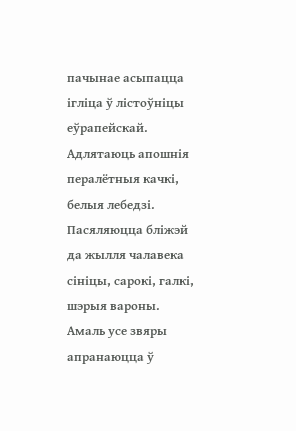пачынае асыпацца ігліца ў лістоўніцы еўрапейскай. Адлятаюць апошнія пералётныя качкі, белыя лебедзі. Пасяляюцца бліжэй да жылля чалавека сініцы, сарокі, галкі, шэрыя вароны. Амаль усе звяры апранаюцца ў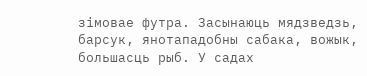зімовае футра. Засынаюць мядзведзь, барсук, янотападобны сабака, вожык, большасць рыб. У садах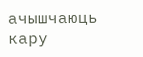ачышчаюць кару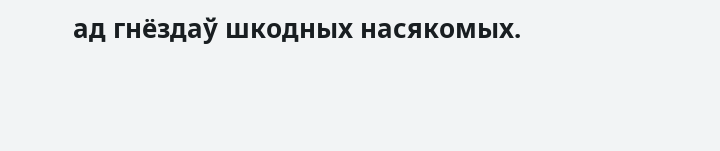ад гнёздаў шкодных насякомых.